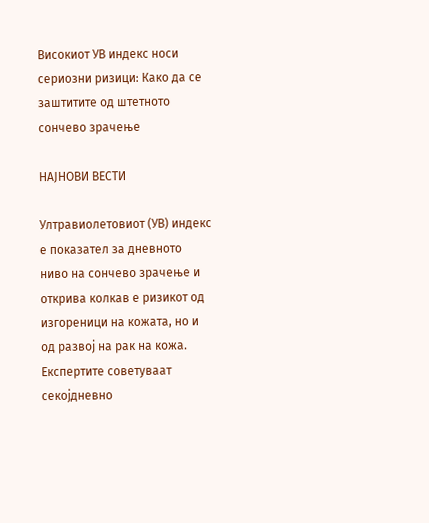Високиот УВ индекс носи сериозни ризици: Како да се заштитите од штетното сончево зрачење

НАЈНОВИ ВЕСТИ

Ултравиолетовиот (УВ) индекс е показател за дневното ниво на сончево зрачење и открива колкав е ризикот од изгореници на кожата, но и од развој на рак на кожа. Експертите советуваат секојдневно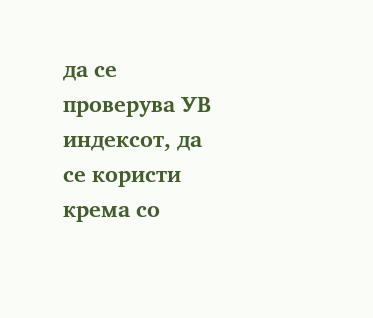да се проверува УВ индексот, да се користи крема со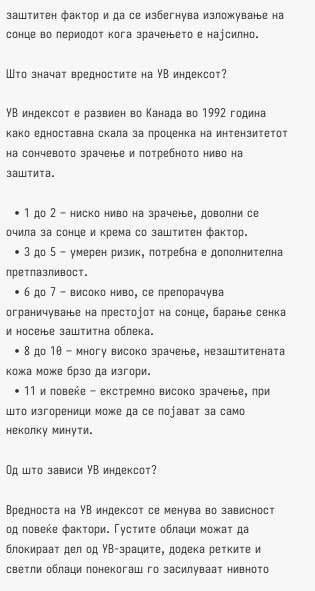заштитен фактор и да се избегнува изложување на сонце во периодот кога зрачењето е најсилно.

Што значат вредностите на УВ индексот?

УВ индексот е развиен во Канада во 1992 година како едноставна скала за проценка на интензитетот на сончевото зрачење и потребното ниво на заштита.

  • 1 до 2 – ниско ниво на зрачење, доволни се очила за сонце и крема со заштитен фактор.
  • 3 до 5 – умерен ризик, потребна е дополнителна претпазливост.
  • 6 до 7 – високо ниво, се препорачува ограничување на престојот на сонце, барање сенка и носење заштитна облека.
  • 8 до 10 – многу високо зрачење, незаштитената кожа може брзо да изгори.
  • 11 и повеќе – екстремно високо зрачење, при што изгореници може да се појават за само неколку минути.

Од што зависи УВ индексот?

Вредноста на УВ индексот се менува во зависност од повеќе фактори. Густите облаци можат да блокираат дел од УВ-зраците, додека ретките и светли облаци понекогаш го засилуваат нивното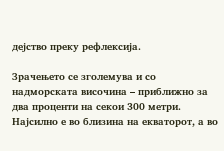дејство преку рефлексија.

Зрачењето се зголемува и со надморската височина – приближно за два проценти на секои 300 метри. Најсилно е во близина на екваторот, а во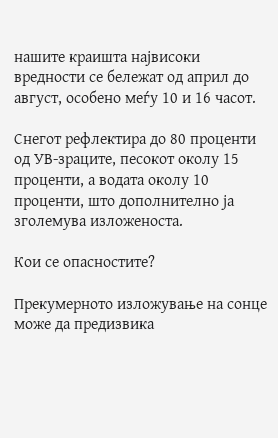нашите краишта највисоки вредности се бележат од април до август, особено меѓу 10 и 16 часот.

Снегот рефлектира до 80 проценти од УВ-зраците, песокот околу 15 проценти, а водата околу 10 проценти, што дополнително ја зголемува изложеноста.

Кои се опасностите?

Прекумерното изложување на сонце може да предизвика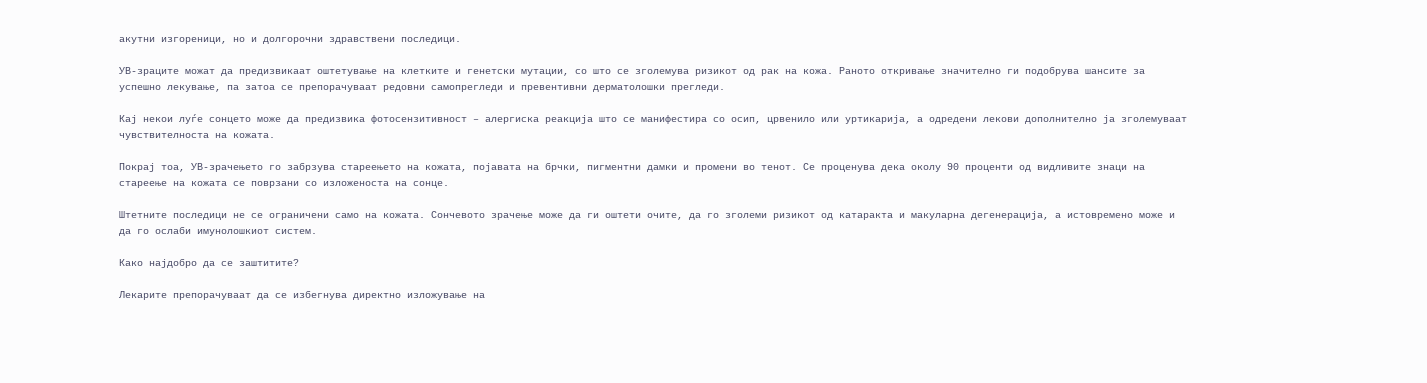акутни изгореници, но и долгорочни здравствени последици.

УВ-зраците можат да предизвикаат оштетување на клетките и генетски мутации, со што се зголемува ризикот од рак на кожа. Раното откривање значително ги подобрува шансите за успешно лекување, па затоа се препорачуваат редовни самопрегледи и превентивни дерматолошки прегледи.

Кај некои луѓе сонцето може да предизвика фотосензитивност – алергиска реакција што се манифестира со осип, црвенило или уртикарија, а одредени лекови дополнително ја зголемуваат чувствителноста на кожата.

Покрај тоа, УВ-зрачењето го забрзува стареењето на кожата, појавата на брчки, пигментни дамки и промени во тенот. Се проценува дека околу 90 проценти од видливите знаци на стареење на кожата се поврзани со изложеноста на сонце.

Штетните последици не се ограничени само на кожата. Сончевото зрачење може да ги оштети очите, да го зголеми ризикот од катаракта и макуларна дегенерација, а истовремено може и да го ослаби имунолошкиот систем.

Како најдобро да се заштитите?

Лекарите препорачуваат да се избегнува директно изложување на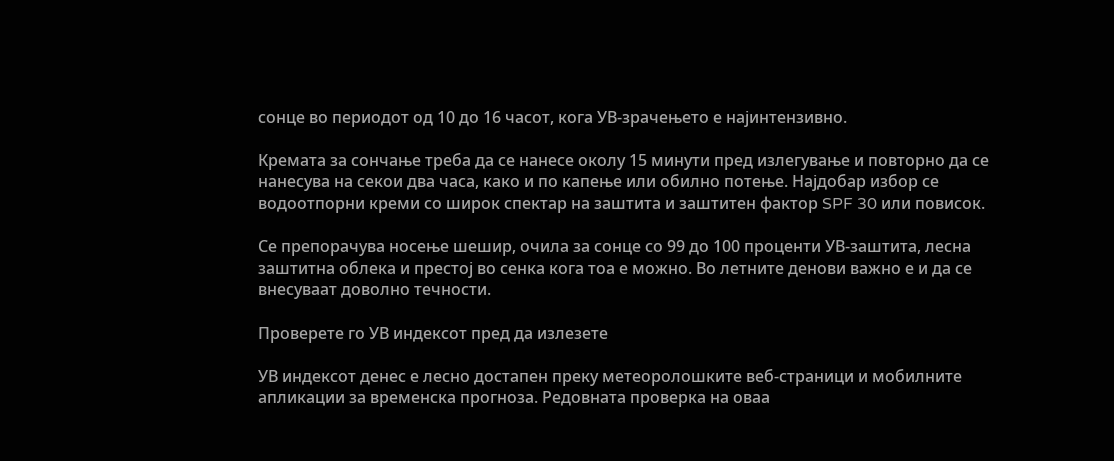сонце во периодот од 10 до 16 часот, кога УВ-зрачењето е најинтензивно.

Кремата за сончање треба да се нанесе околу 15 минути пред излегување и повторно да се нанесува на секои два часа, како и по капење или обилно потење. Најдобар избор се водоотпорни креми со широк спектар на заштита и заштитен фактор SPF 30 или повисок.

Се препорачува носење шешир, очила за сонце со 99 до 100 проценти УВ-заштита, лесна заштитна облека и престој во сенка кога тоа е можно. Во летните денови важно е и да се внесуваат доволно течности.

Проверете го УВ индексот пред да излезете

УВ индексот денес е лесно достапен преку метеоролошките веб-страници и мобилните апликации за временска прогноза. Редовната проверка на оваа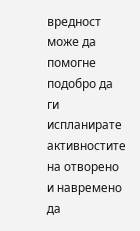вредност може да помогне подобро да ги испланирате активностите на отворено и навремено да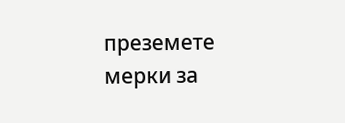преземете мерки за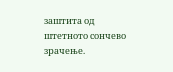заштита од штетното сончево зрачење.